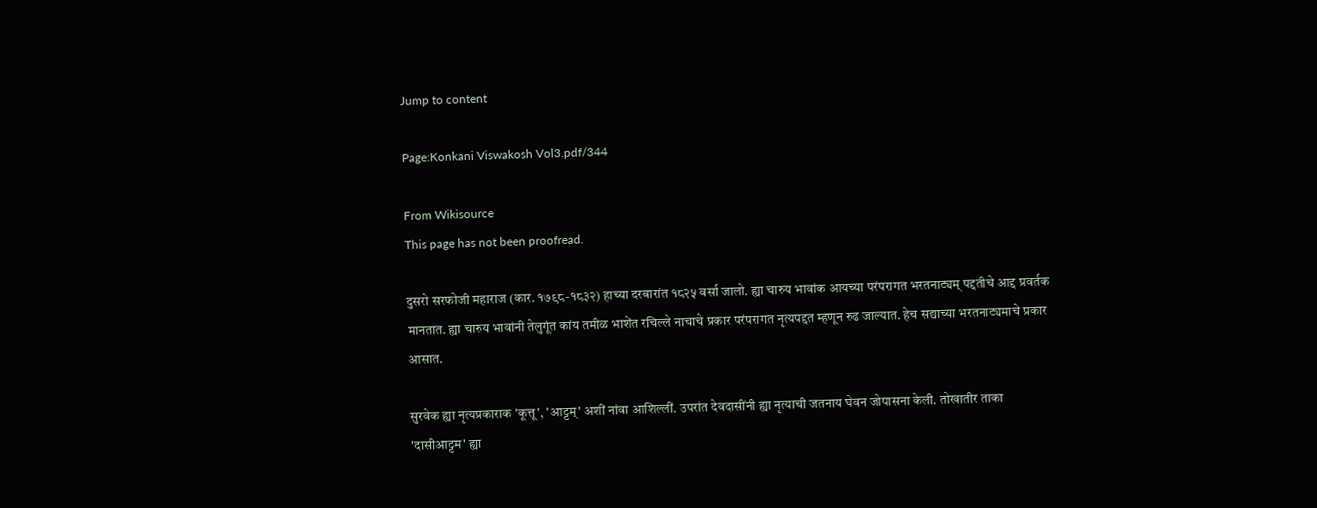Jump to content

Page:Konkani Viswakosh Vol3.pdf/344

From Wikisource
This page has not been proofread.

दुसरो सरफोजी महाराज (कार. १७९८-१८३२) हाच्या दरबारांत १८२५ वर्सा जालो. ह्या चारुय भावांक आयच्या परंपरागत भरतनाट्यम् पद्दतीचे आद्द प्रवर्तक मानतात. ह्या चारुय भावांनी तेलुगूंत कांय तमीळ भाशेंत रचिल्ले नाचाचे प्रकार परंपरागत नृत्यपद्दत म्हणून रुढ जाल्यात. हेच सद्याच्या भरतनाट्यमाचे प्रकार आसात.

सुरवेक ह्या नृत्यप्रकाराक 'कूत्तू', 'आट्टम्' अशीं नांवा आशिल्लीं. उपरांत देवदासींनी ह्या नृत्याची जतनाय घेवन जोपासना केली. तोखातीर ताका 'दासीआट्टम' ह्या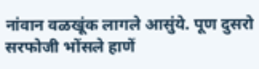नांवान वळखूंक लागले आसुंये. पूण दुसरो सरफोजी भोंसले हाणें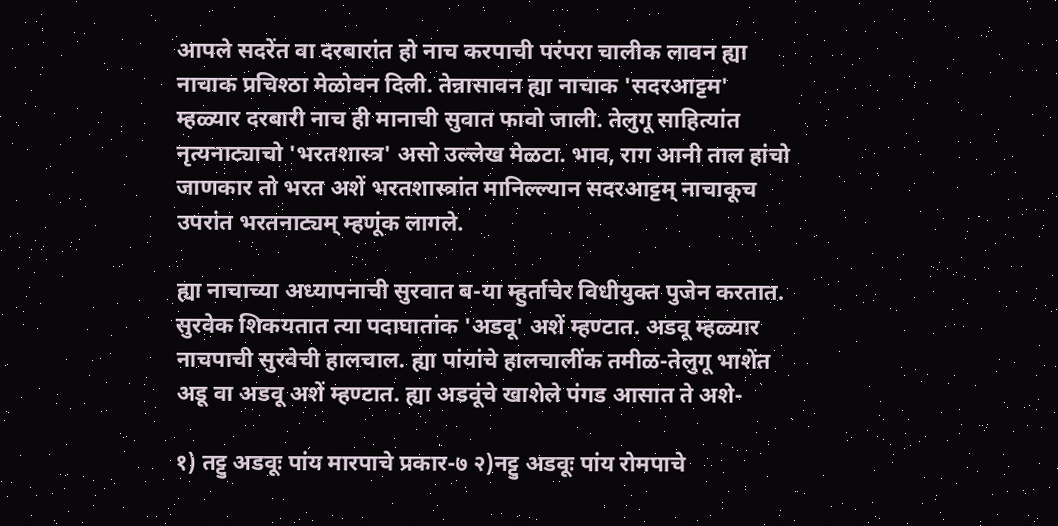आपले सदरेंत वा दरबारांत हो नाच करपाची परंपरा चालीक लावन ह्या नाचाक प्रचिश्ठा मेळोवन दिली. तेन्नासावन ह्या नाचाक 'सदरआट्टम' म्हळ्यार दरबारी नाच ही मानाची सुवात फावो जाली. तेलुगू साहित्यांत नृत्यनाट्याचो 'भरतशास्त्र' असो उल्लेख मेळटा. भाव, राग आनी ताल हांचो जाणकार तो भरत अशें भरतशास्त्रांत मानिल्ल्यान सदरआट्टम् नाचाकूच उपरांत भरतनाट्यम् म्हणूंक लागले.

ह्या नाचाच्या अध्यापनाची सुरवात ब-या म्हुर्ताचेर विधीयुक्त पुजेन करतात. सुरवेक शिकयतात त्या पदाघातांक 'अडवू' अशें म्हण्टात. अडवू म्हळ्यार नाचपाची सुरवेची हालचाल. ह्या पांयांचे हालचालींक तमीळ-तेलुगू भाशेंत अडू वा अडवू अशें म्हण्टात. ह्या अडवूंचे खाशेले पंगड आसात ते अशे-

१) तट्टु अडवूः पांय मारपाचे प्रकार-७ २)नट्टु अडवूः पांय रोमपाचे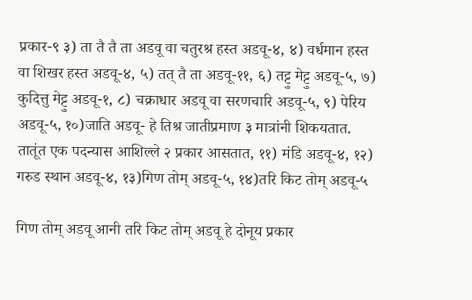प्रकार-९ ३) ता तै तै ता अडवू वा चतुरश्र हस्त अडवू-४, ४) वर्धमान हस्त वा शिखर हस्त अडवू-४, ५) तत् तै ता अडवू-११, ६) तट्टु मेट्टु अडवू-५, ७) कुदित्तु मेट्टु अडवू-१, ८) चक्राधार अडवू वा सरणचारि अडवू-५, ९) पेरिय अडवू-५, १०)जाति अडवू- हे तिश्र जातीप्रमाण ३ मात्रांनी शिकयतात. तातूंत एक पदन्यास आशिल्ले २ प्रकार आसतात, ११) मंडि अडवू-४, १२) गरुड स्थान अडवू-४, १३)गिण तोम् अडवू-५, १४)तरि किट तोम् अडवू-५

गिण तोम् अडवू आनी तरि किट तोम् अडवू हे दोनूय प्रकार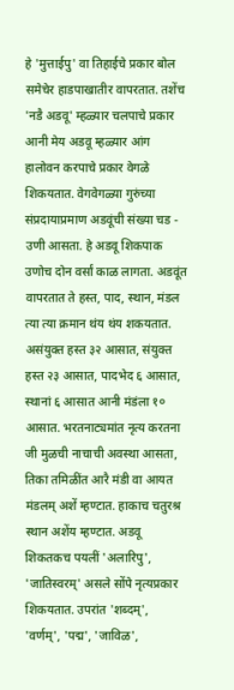हे 'मुत्ताईपु' वा तिहाईचे प्रकार बोल समेचेर हाडपाखातीर वापरतात. तशेंच 'नडै अडवू' म्हळ्यार चलपाचे प्रकार आनी मेय अडवू म्हळ्यार आंग हालोवन करपाचे प्रकार वेगळे शिकयतात. वेगवेगळ्या गुरुंच्या संप्रदायाप्रमाण अडवूंची संख्या चड - उणी आसता. हे अडवू शिकपाक उणोच दोन वर्सां काळ लागता. अडवूंत वापरतात ते हस्त, पाद, स्थान, मंडल त्या त्या क्रमान थंय थंय शकयतात. असंयुक्त हस्त ३२ आसात, संयुक्त हस्त २३ आसात, पादभेद ६ आसात, स्थानां ६ आसात आनी मंडंला १० आसात. भरतनाट्यमांत नृत्य करतना जी मुळची नाचाची अवस्था आसता, तिका तमिळींत आरै मंडी वा आयत मंडलम् अशें म्हण्टात. हाकाच चतुरश्र स्थान अशेंय म्हण्टात. अडवू शिकतकच पयलीं 'अलारिपु', 'जातिस्वरम्' असले सोंपे नृत्यप्रकार शिकयतात. उपरांत 'शब्दम्', 'वर्णम्', 'पद्म', 'जाविळ',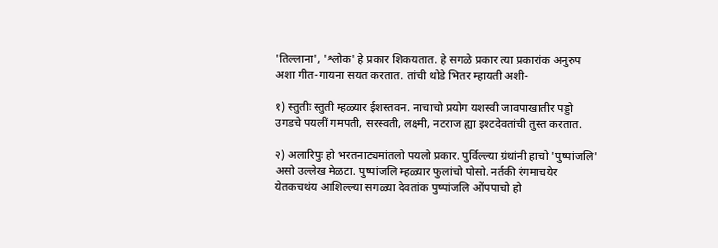'तिल्लाना', 'श्लोक' हे प्रकार शिकयतात. हे सगळे प्रकार त्या प्रकारांक अनुरुप अशा गीत-गायना सयत करतात. तांची थोडे भितर म्हायती अशी-

१) स्तुतीः स्तुती म्हळ्यार ईशस्तवन. नाचाचो प्रयोग यशस्वी जावपाखातीर पड्डो उगडचे पयलीं गमपती, सरस्वती, लक्ष्मी, नटराज ह्या इश्टदेवतांची तुस्त करतात.

२) अलारिपुः हो भरतनाट्यमांतलो पयलो प्रकार. पुर्विल्ल्या ग्रंथांनी हाचो 'पुष्पांजलि' असो उल्लेख मेळटा. पुष्पांजलि म्हळ्यार फुलांचो पोसो. नर्तकी रंगमाचयेर येतकचथंय आशिल्ल्या सगळ्या देवतांक पुष्पांजलि ओंपपाचो हो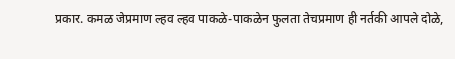प्रकार. कमळ जेप्रमाण ल्हव ल्हव पाकळे-पाकळेन फुलता तेचप्रमाण ही नर्तकी आपले दोळे,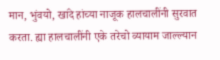मान, भुंवयो, खांदे हांच्या नाजूक हालचालींनी सुरवात करता. ह्या हालचालींनी एके तरेचो व्यायाम जाल्ल्यान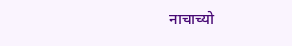नाचाच्यो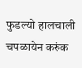फुडल्यो हालचाली चपळायेन करुंक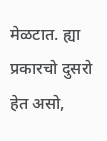मेळटात. ह्या प्रकारचो दुसरो हेत असो,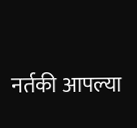नर्तकी आपल्या